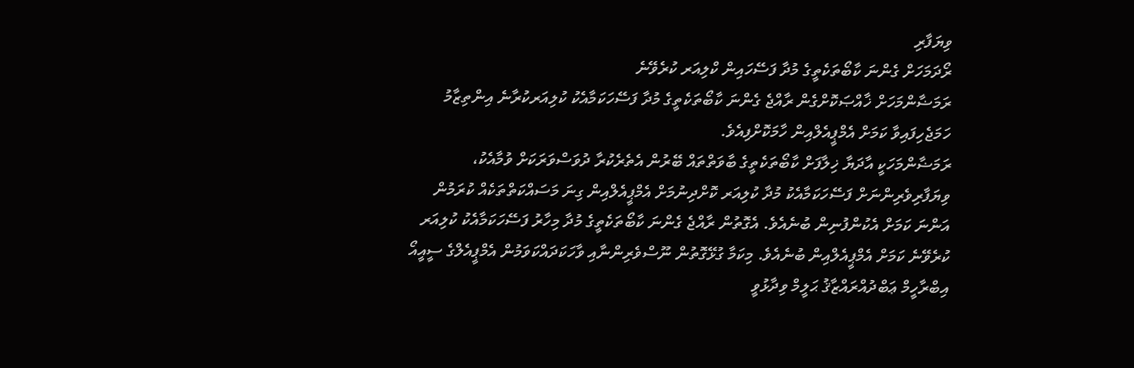ވިޔަފާރި
ރޯދަމަހަށް ގެންނަ ކާބޯތަކެތީގެ މުދާ ފަސޭހައިން ކްލިއަރ ކުރެވޭނެ
ރަމަޟާންމަހަށް ޚާއްޞަކޮށްގެން ރާއްޖެ ގެންނަ ކާބޯތަކެތީގެ މުދާ ފަސޭހަކަމާއެކު ކުލިއަރކުރާނެ އިންތިޒާމު ހަމަޖެހިފައިވާ ކަމަށް އެމްޕީއެލްއިން ހާމަކޮށްފިއެވެ.
ރަމަޟާންމަހަކީ އާދަޔާ ޚިލާފަށް ކާބޯތަކެތީގެ ބާވަތްތައް ބޭރުން އެތެރެކުރާ ދުވަސްވަރަކަށް ވުމާއެކު، ވިޔަފާރިވެރިންނަށް ފަސޭހަކަމާއެކު މުދާ ކުލިއަރ ކޮށްދިނުމަށް އެމްޕީއެލްއިން ގިނަ މަސައްކަތްތަކެއް ކުރަމުން އަންނަ ކަމަށް އެކުންފުނިން ބުނެއެވެ. އެގޮތުން ރާއްޖެ ގެންނަ ކާބޯތަކެތީގެ މުދާ މިހާރު ފަސޭހަކަމާއެކު ކުލިއަރ ކުރެވޭނެ ކަމަށް އެމްޕީއެލްއިން ބުނެއެވެ. މިކަމާ ގުޅޭގޮތުން ނޫސްވެރިންނާއި ވާހަކަދައްކަވަމުން އެމްޕީއެލްގެ ސީއީއޯ އިބްރާހީމް ޢަބްދުއްރައްޒާޤު ޙަލީމް ވިދާޅުވީ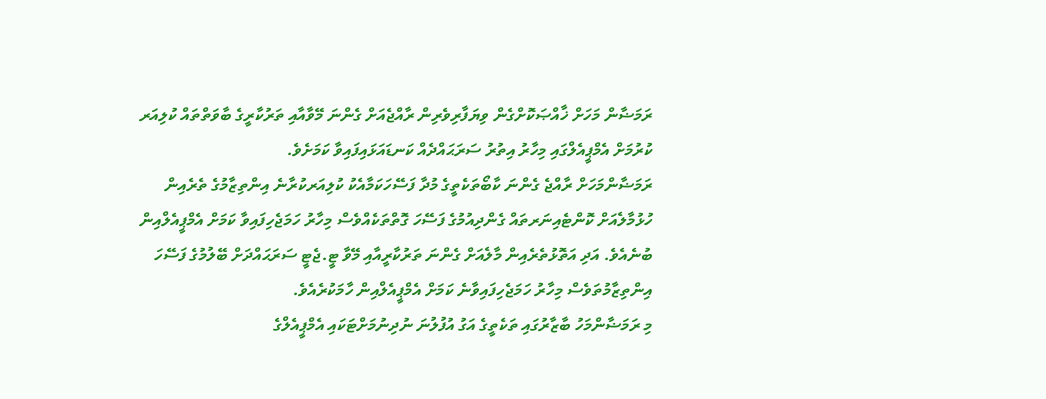ރަމަޟާން މަހަށް ޚާއްޞަކޮށްގެން ވިޔަފާރިވެރިން ރާއްޖެއަށް ގެންނަ މޭވާއާއި ތަރުކާރީގެ ބާވަތްތައް ކުލިއަރ ކުރުމަށް އެމްޕީއެލްގައި މިހާރު އިތުރު ސަރަޙައްދެއް ކަނޑައަޅައިފައިވާ ކަމަށެވެ.
ރަމަޟާންމަހަށް ރާއްޖެ ގެންނަ ކާބޯތަކެތީގެ މުދާ ފަސޭހަކަމާއެކު ކުލިއަރކުރާނެ އިންތިޒާމުގެ ތެރެއިން ހުޅުމާލެއަށް ކޮންޓެއިނަރތައް ގެންދިއުމުގެ ފަސޭހަ ގޮތްތަކެއްވެސް މިހާރު ހަމަޖެހިފައިވާ ކަމަށް އެމްޕީއެލްއިން ބުނެއެވެ. އަދި އަތޮޅުތެރެއިން މާލެއަށް ގެންނަ ތަރުކާރީއާއި މޭވާ ޓީ.ޖެޓީ ސަރަޙައްދަށް ބޭލުމުގެ ފަސޭހަ އިންތިޒާމުތަވެސް މިހާރު ހަމަޖެހިފައިވާނެ ކަމަށް އެމްޕީއެލްއިން ހާމަކުރެއެވެ.
މި ރަމަޟާންމަހު ބާޒާރުގައި ތަކެތީގެ އަގު އުފުލުނަ ނުދިނުމަށްޓަކައި އެމްޕީއެލްގެ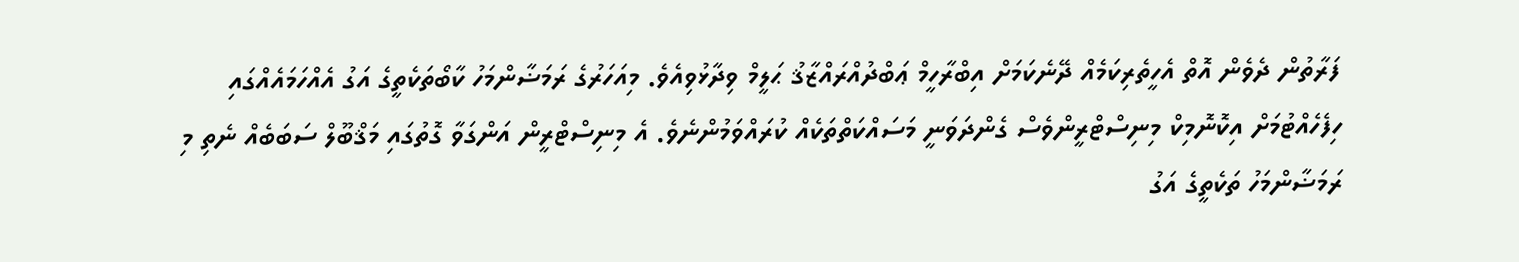ފަރާތުން ދެވެން އޮތް އެހީތެރިކަމެއް ދޭނެކަމަށް އިބްރާހީމް ޢަބްދުއްރައްޒާޤު ޙަލީމް ވިދާޅުވިއެވެ. މިއަހަރުގެ ރަމަޟާންމަހު ކާބޯތަކެތީގެ އަގު އެއްހަމައެއްގައި ހިފެހެއްޓުމަށް އިކޮނޮމިކް މިނިސްޓްރީންވެސް ގެންދަވަނީ މަސައްކަތްތަކެއް ކުރައްވަމުންނެވެ. އެ މިނިސްޓްރީން އަންގަވާ ގޮތުގައި މަޤްބޫލް ސަބަބެއް ނެތި މި ރަމަޟާންމަހު ތަކެތީގެ އަގު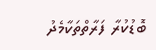ބޮޑުކުރާ ފަރާތްތަކާމެދު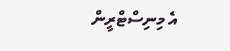އެ މިނިސްޓްރީން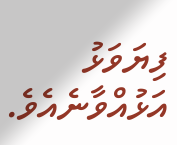ފިޔަވަޅު އަޅުއްވާނެއެވެ.